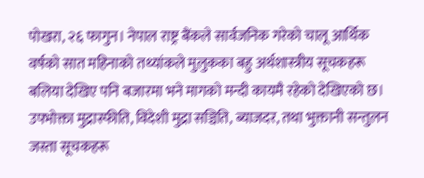पोखरा, २६ फागुन। नेपाल राष्ट्र बैंकले सार्वजनिक गरेको चालू आर्थिक वर्षको सात महिनाको तथ्यांकले मुलुकका बहु अर्थशास्त्रीय सूचकहरू बलिया देखिए पनि बजारमा भने मागको मन्दी कायमै रहेको देखिएको छ। उपभोक्ता मुद्रास्फीति, विदेशी मुद्रा सञ्चिति, ब्याजदर, तथा भुक्तानी सन्तुलन जस्ता सूचकहरू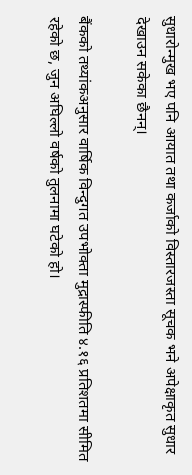सुधारोन्मुख भए पनि आयात तथा कर्जाको विस्तारजस्ता सूचक भने अपेक्षाकृत सुधार देखाउन सकेका छैनन्।

बैंकको तथ्यांकअनुसार वार्षिक विन्दुगत उपभोक्ता मुद्रास्फीति ४.१६ प्रतिशतमा सीमित रहेको छ, जुन अघिल्लो वर्षको तुलनामा घटेको हो।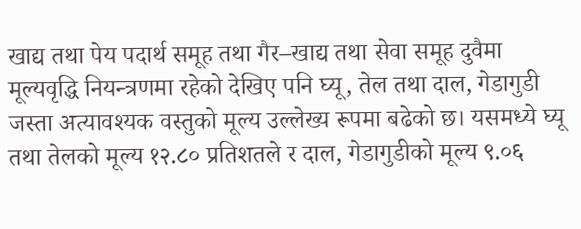खाद्य तथा पेय पदार्थ समूह तथा गैर–खाद्य तथा सेवा समूह दुवैमा मूल्यवृद्धि नियन्त्रणमा रहेको देखिए पनि घ्यू, तेल तथा दाल, गेडागुडी जस्ता अत्यावश्यक वस्तुको मूल्य उल्लेख्य रूपमा बढेको छ। यसमध्ये घ्यू तथा तेलको मूल्य १२.८० प्रतिशतले र दाल, गेडागुडीको मूल्य ९.०६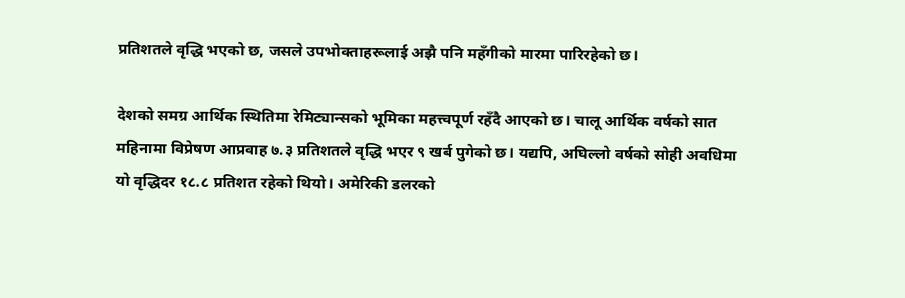प्रतिशतले वृद्धि भएको छ, जसले उपभोक्ताहरूलाई अझै पनि महँगीको मारमा पारिरहेको छ।

देशको समग्र आर्थिक स्थितिमा रेमिट्यान्सको भूमिका महत्त्वपूर्ण रहँदै आएको छ। चालू आर्थिक वर्षको सात महिनामा विप्रेषण आप्रवाह ७.३ प्रतिशतले वृद्धि भएर ९ खर्ब पुगेको छ। यद्यपि, अघिल्लो वर्षको सोही अवधिमा यो वृद्धिदर १८.८ प्रतिशत रहेको थियो। अमेरिकी डलरको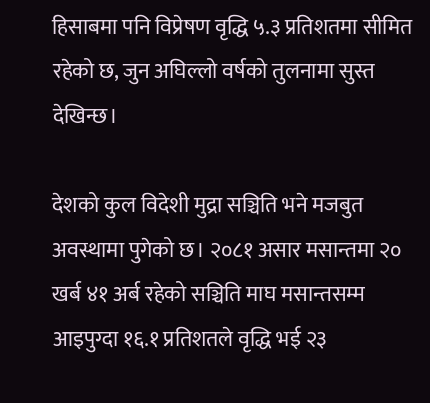हिसाबमा पनि विप्रेषण वृद्धि ५.३ प्रतिशतमा सीमित रहेको छ, जुन अघिल्लो वर्षको तुलनामा सुस्त देखिन्छ।

देशको कुल विदेशी मुद्रा सञ्चिति भने मजबुत अवस्थामा पुगेको छ। २०८१ असार मसान्तमा २० खर्ब ४१ अर्ब रहेको सञ्चिति माघ मसान्तसम्म आइपुग्दा १६.१ प्रतिशतले वृद्धि भई २३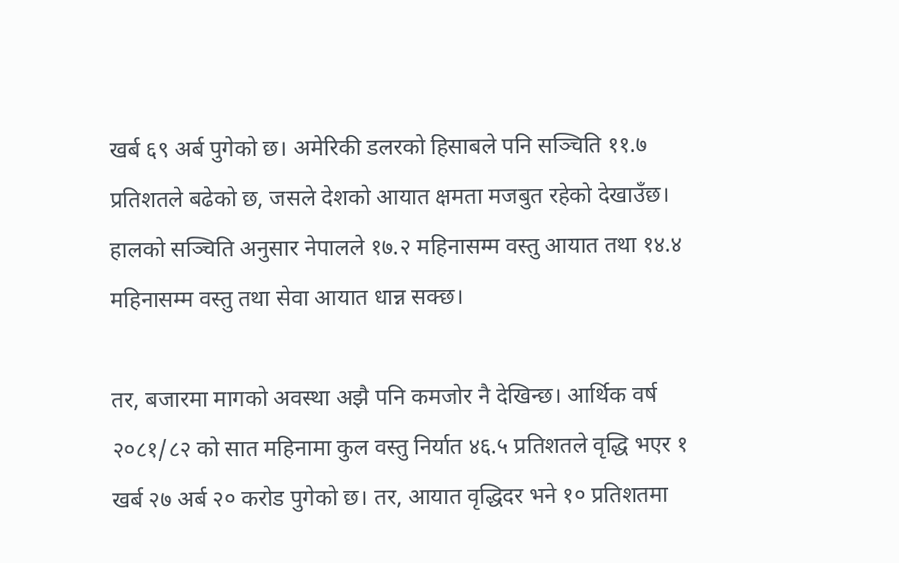खर्ब ६९ अर्ब पुगेको छ। अमेरिकी डलरको हिसाबले पनि सञ्चिति ११.७ प्रतिशतले बढेको छ, जसले देशको आयात क्षमता मजबुत रहेको देखाउँछ। हालको सञ्चिति अनुसार नेपालले १७.२ महिनासम्म वस्तु आयात तथा १४.४ महिनासम्म वस्तु तथा सेवा आयात धान्न सक्छ।

तर, बजारमा मागको अवस्था अझै पनि कमजोर नै देखिन्छ। आर्थिक वर्ष २०८१/८२ को सात महिनामा कुल वस्तु निर्यात ४६.५ प्रतिशतले वृद्धि भएर १ खर्ब २७ अर्ब २० करोड पुगेको छ। तर, आयात वृद्धिदर भने १० प्रतिशतमा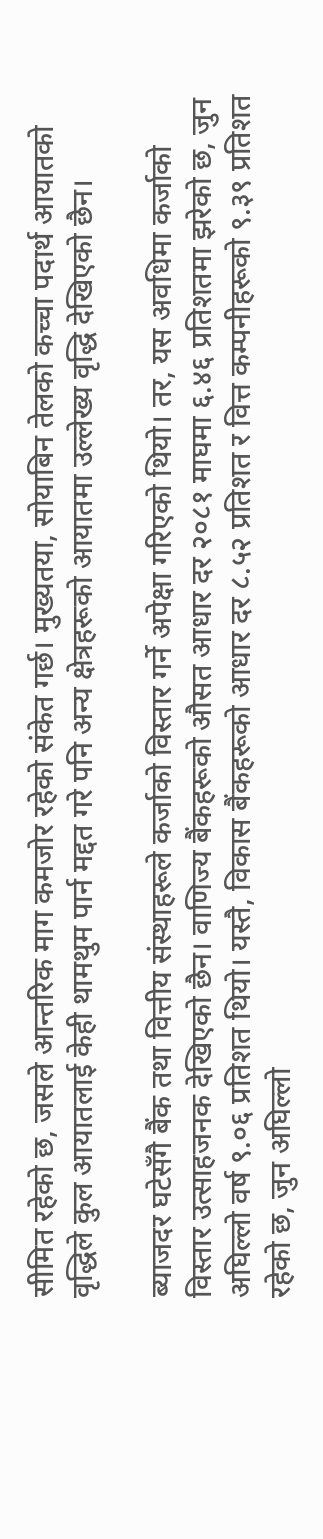सीमित रहेको छ, जसले आन्तरिक माग कमजोर रहेको संकेत गर्छ। मुख्यतया, सोयाबिन तेलको कच्चा पदार्थ आयातको वृद्धिले कुल आयातलाई केही थामथुम पार्न मद्दत गरे पनि अन्य क्षेत्रहरूको आयातमा उल्लेख्य वृद्धि देखिएको छैन।

ब्याजदर घटेसँगै बैंक तथा वित्तीय संस्थाहरूले कर्जाको विस्तार गर्ने अपेक्षा गरिएको थियो। तर, यस अवधिमा कर्जाको विस्तार उत्साहजनक देखिएको छैन। वाणिज्य बैंकहरूको औसत आधार दर २०८१ माघमा ६.४६ प्रतिशतमा झरेको छ, जुन अघिल्लो वर्ष ९.०६ प्रतिशत थियो। यस्तै, विकास बैंकहरूको आधार दर ८.५२ प्रतिशत र वित्त कम्पनीहरूको ९.३९ प्रतिशत रहेको छ, जुन अघिल्लो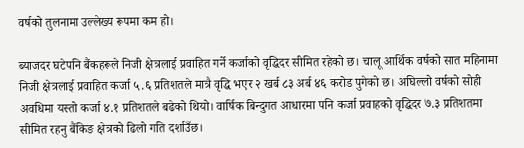वर्षको तुलनामा उल्लेख्य रूपमा कम हो।

ब्याजदर घटेपनि बैंकहरूले निजी क्षेत्रलाई प्रवाहित गर्ने कर्जाको वृद्धिदर सीमित रहेको छ। चालू आर्थिक वर्षको सात महिनामा निजी क्षेत्रलाई प्रवाहित कर्जा ५.६ प्रतिशतले मात्रै वृद्धि भएर २ खर्ब ८३ अर्ब ४६ करोड पुगेको छ। अघिल्लो वर्षको सोही अवधिमा यस्तो कर्जा ४.१ प्रतिशतले बढेको थियो। वार्षिक बिन्दुगत आधारमा पनि कर्जा प्रवाहको वृद्धिदर ७.३ प्रतिशतमा सीमित रहनु बैंकिङ क्षेत्रको ढिलो गति दर्शाउँछ।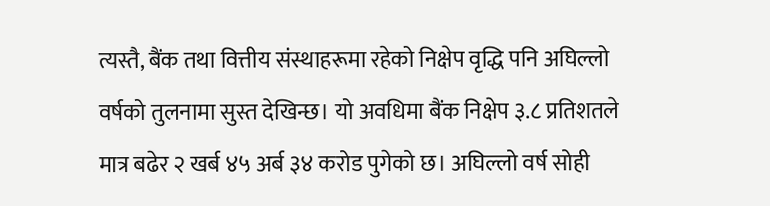त्यस्तै, बैंक तथा वित्तीय संस्थाहरूमा रहेको निक्षेप वृद्धि पनि अघिल्लो वर्षको तुलनामा सुस्त देखिन्छ। यो अवधिमा बैंक निक्षेप ३.८ प्रतिशतले मात्र बढेर २ खर्ब ४५ अर्ब ३४ करोड पुगेको छ। अघिल्लो वर्ष सोही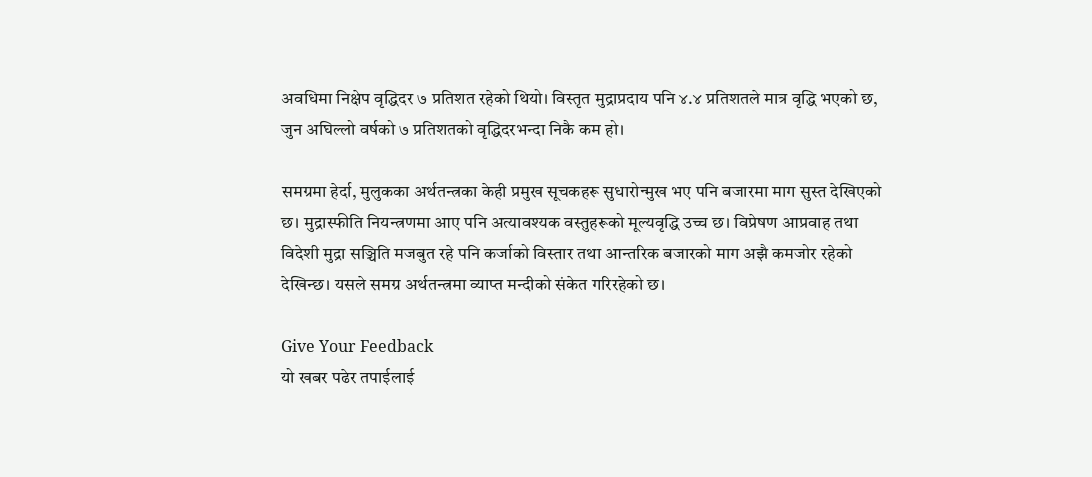अवधिमा निक्षेप वृद्धिदर ७ प्रतिशत रहेको थियो। विस्तृत मुद्राप्रदाय पनि ४.४ प्रतिशतले मात्र वृद्धि भएको छ, जुन अघिल्लो वर्षको ७ प्रतिशतको वृद्धिदरभन्दा निकै कम हो।

समग्रमा हेर्दा, मुलुकका अर्थतन्त्रका केही प्रमुख सूचकहरू सुधारोन्मुख भए पनि बजारमा माग सुस्त देखिएको छ। मुद्रास्फीति नियन्त्रणमा आए पनि अत्यावश्यक वस्तुहरूको मूल्यवृद्धि उच्च छ। विप्रेषण आप्रवाह तथा विदेशी मुद्रा सञ्चिति मजबुत रहे पनि कर्जाको विस्तार तथा आन्तरिक बजारको माग अझै कमजोर रहेको देखिन्छ। यसले समग्र अर्थतन्त्रमा व्याप्त मन्दीको संकेत गरिरहेको छ।

Give Your Feedback
यो खबर पढेर तपाईलाई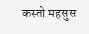कस्तो महसुस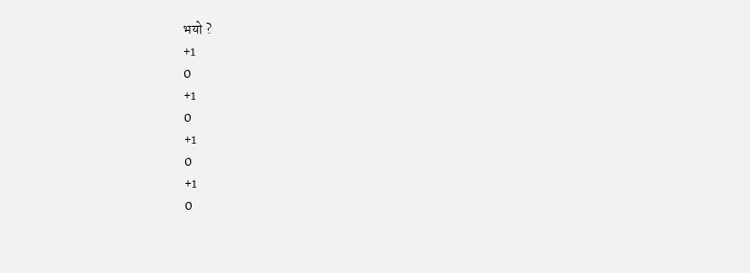भयो ?
+1
0
+1
0
+1
0
+1
0